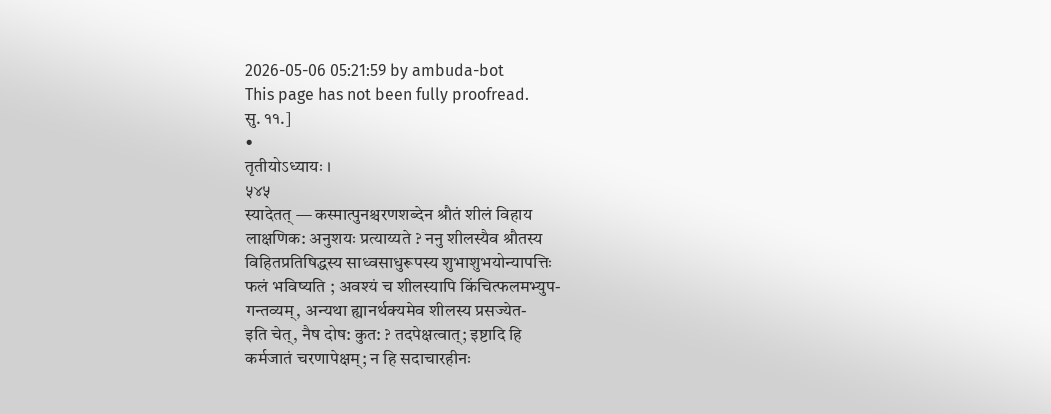2026-05-06 05:21:59 by ambuda-bot
This page has not been fully proofread.
सु. ११.]
•
तृतीयोऽध्यायः ।
५४५
स्यादेतत् — कस्मात्पुनश्चरणशब्देन श्रौतं शीलं विहाय
लाक्षणिक: अनुशयः प्रत्याय्यते ? ननु शीलस्यैव श्रौतस्य
विहितप्रतिषिद्धस्य साध्वसाधुरूपस्य शुभाशुभयोन्यापत्तिः
फलं भविष्यति ; अवश्यं च शीलस्यापि किंचित्फलमभ्युप-
गन्तव्यम्, अन्यथा ह्यानर्थक्यमेव शीलस्य प्रसज्येत-
इति चेत्, नैष दोष: कुत: ? तदपेक्षत्वात्; इष्टादि हि
कर्मजातं चरणापेक्षम्; न हि सदाचारहीनः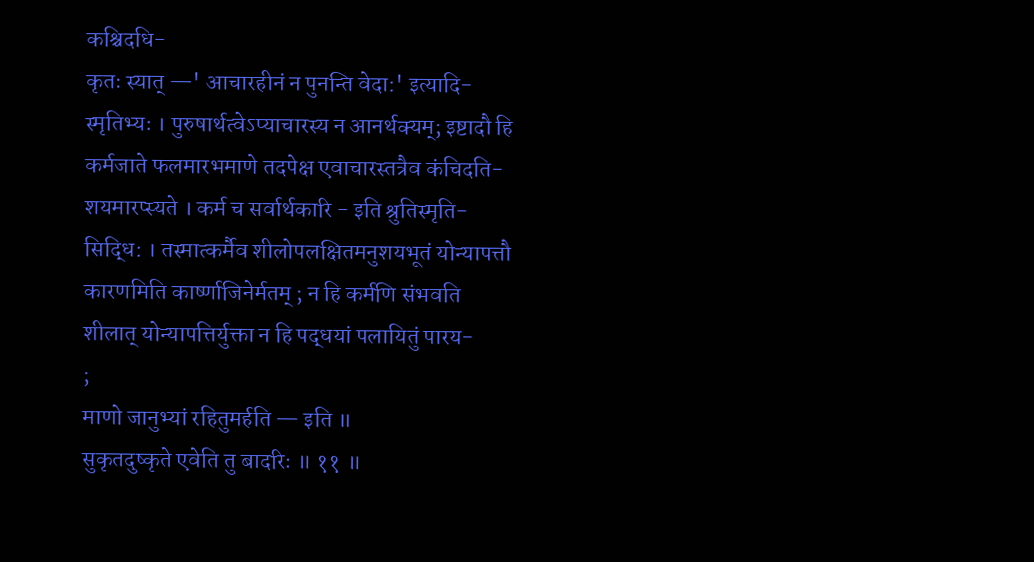कश्चिदधि-
कृतः स्यात् —' आचारहीनं न पुनन्ति वेदा:' इत्यादि-
स्मृतिभ्यः । पुरुषार्थत्वेऽप्याचारस्य न आनर्थक्यम्; इष्टादौ हि
कर्मजाते फलमारभमाणे तदपेक्ष एवाचारस्तत्रैव कंचिदति-
शयमारप्स्यते । कर्म च सर्वार्थकारि - इति श्रुतिस्मृति-
सिद्धि: । तस्मात्कर्मैव शीलोपलक्षितमनुशयभूतं योन्यापत्तौ
कारणमिति कार्ष्णाजिनेर्मतम् ; न हि कर्मणि संभवति
शीलात् योन्यापत्तिर्युक्ता न हि पद्धयां पलायितुं पारय-
;
माणो जानुभ्यां रहितुमर्हति — इति ॥
सुकृतदुष्कृते एवेति तु बादरिः ॥ ११ ॥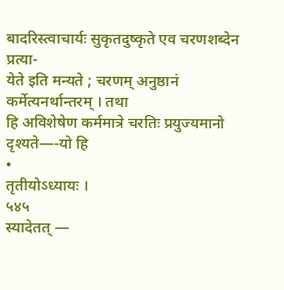बादरिस्त्वाचार्यः सुकृतदुष्कृते एव चरणशब्देन प्रत्या-
येते इति मन्यते ; चरणम् अनुष्ठानं कर्मेत्यनर्थान्तरम् । तथा
हि अविशेषेण कर्ममात्रे चरतिः प्रयुज्यमानो दृश्यते—-यो हि
•
तृतीयोऽध्यायः ।
५४५
स्यादेतत् —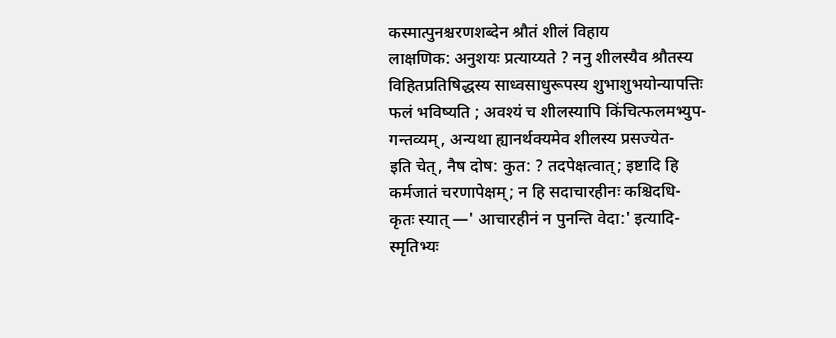कस्मात्पुनश्चरणशब्देन श्रौतं शीलं विहाय
लाक्षणिक: अनुशयः प्रत्याय्यते ? ननु शीलस्यैव श्रौतस्य
विहितप्रतिषिद्धस्य साध्वसाधुरूपस्य शुभाशुभयोन्यापत्तिः
फलं भविष्यति ; अवश्यं च शीलस्यापि किंचित्फलमभ्युप-
गन्तव्यम्, अन्यथा ह्यानर्थक्यमेव शीलस्य प्रसज्येत-
इति चेत्, नैष दोष: कुत: ? तदपेक्षत्वात्; इष्टादि हि
कर्मजातं चरणापेक्षम्; न हि सदाचारहीनः कश्चिदधि-
कृतः स्यात् —' आचारहीनं न पुनन्ति वेदा:' इत्यादि-
स्मृतिभ्यः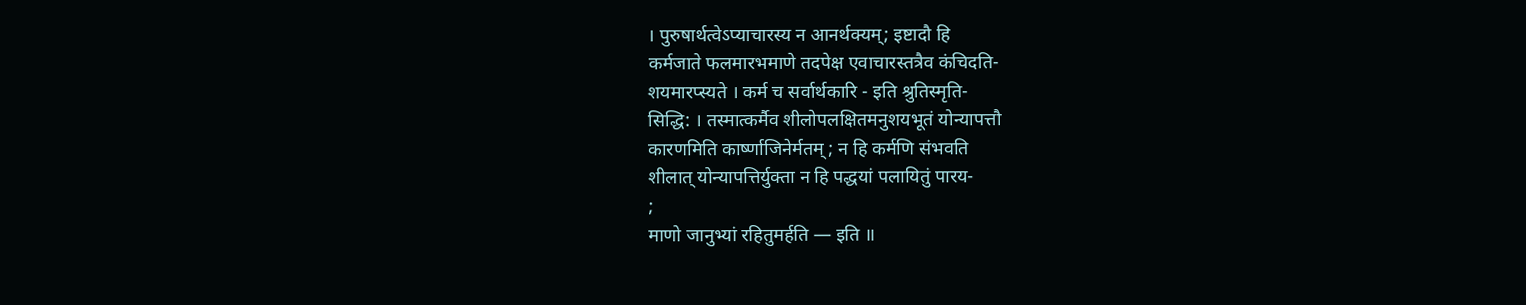। पुरुषार्थत्वेऽप्याचारस्य न आनर्थक्यम्; इष्टादौ हि
कर्मजाते फलमारभमाणे तदपेक्ष एवाचारस्तत्रैव कंचिदति-
शयमारप्स्यते । कर्म च सर्वार्थकारि - इति श्रुतिस्मृति-
सिद्धि: । तस्मात्कर्मैव शीलोपलक्षितमनुशयभूतं योन्यापत्तौ
कारणमिति कार्ष्णाजिनेर्मतम् ; न हि कर्मणि संभवति
शीलात् योन्यापत्तिर्युक्ता न हि पद्धयां पलायितुं पारय-
;
माणो जानुभ्यां रहितुमर्हति — इति ॥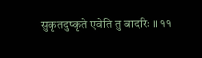सुकृतदुष्कृते एवेति तु बादरिः ॥ ११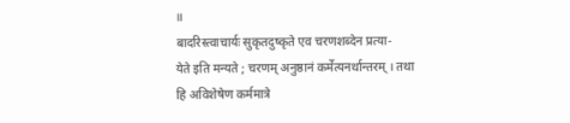॥
बादरिस्त्वाचार्यः सुकृतदुष्कृते एव चरणशब्देन प्रत्या-
येते इति मन्यते ; चरणम् अनुष्ठानं कर्मेत्यनर्थान्तरम् । तथा
हि अविशेषेण कर्ममात्रे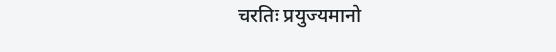चरतिः प्रयुज्यमानो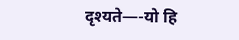दृश्यते—-यो हि